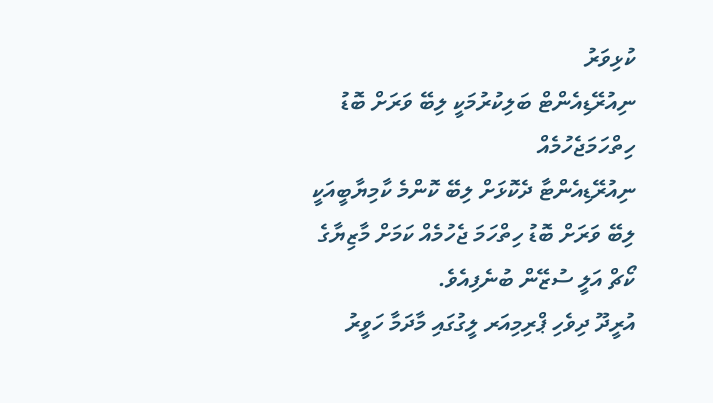ކުޅިވަރު
ނިއުރޭޑިއެންޓް ބަލިކުރުމަކީ ލިބޭ ވަރަށް ބޮޑު ހިތްހަމަޖެހުމެއް
ނިއުރޭޑިއެންޓާ ދެކޮޅަށް ލިބޭ ކޮންމެ ކާމިޔާބީއަކީ ލިބޭ ވަރަށް ބޮޑު ހިތްހަމަ ޖެހުމެއް ކަމަށް މާޒިޔާގެ ކޯޗް އަލީ ސުޒޭން ބުނެފިއެވެ.
އުރީދޫ ދިވެހި ޕްރިމިއަރ ލީގުގައި މާދަމާ ހަވީރު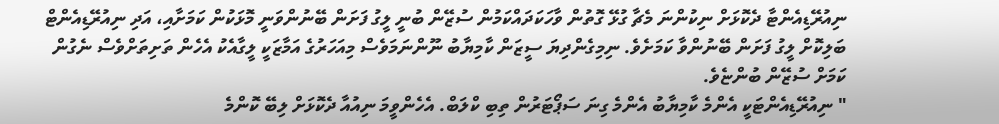ނިއުރޭޑިއެންޓާ ދެކޮޅަށް ނިކުންނަ މެޗާ ގުޅޭ ގޮތުން ވާހަކަދައްކަމުން ސުޒޭން ބުނީ ލީގު ފަށަން ބޭނުންވަނީ މޮޅަކުން ކަމަށާއި، އަދި ނިއުރޭޑިއެންޓް ބަލިކޮށް ލީގު ފަށަން ބޭނުންވާ ކަމަށެވެ. ނިމިގެންދިޔަ ސީޒަން ކާމިޔާބު ނޫންނަމަވެސް މިއަހަރުގެ އަމާޒަކީ ލީގާއެކު އެހެން ތަށިތަށްވެސް ނެގުން ކަމަށް ސުޒޭން ބުންޏެވެ.
" ނިއުރޭޑިއެންޓަކީ އެންމެ ކާމިޔާބު އެންމެ ގިނަ ސަޕޯޓަރުން ތިބި ކްލަބް. އެހެންވީމަ ނިއުއާ ދެކޮޅަށް ލިބޭ ކޮންމެ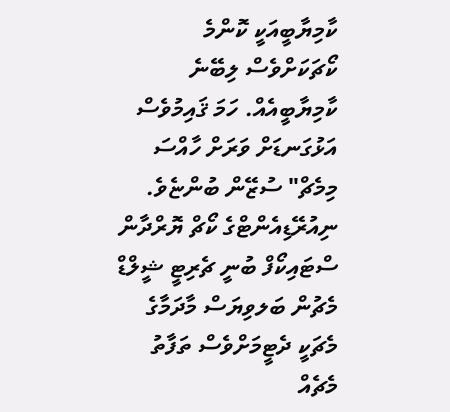ކާމިޔާބީއަކީ ކޮންމެ ކޯޗަކަށްވެސް ލިބޭނެ ކާމިޔާބީއެއް. ހަމަ ޤައިމުވެސް އަޅުގަނޑަށް ވަރަށް ހާއްސަ މިމެޗް" ސުޒޭން ބުންޏެވެ.
ނިއުރޭޑިއެންޓްގެ ކޯޗް ޔޮރްދާން ސްޓައިކޯފް ބުނީ ޗެރިޓީ ޝީލްޑް މެޗުން ބަލވިޔަސް މާދަމާގެ މެޗަކީ ދެޓީމަށްވެސް ތަފާތު މެޗެއް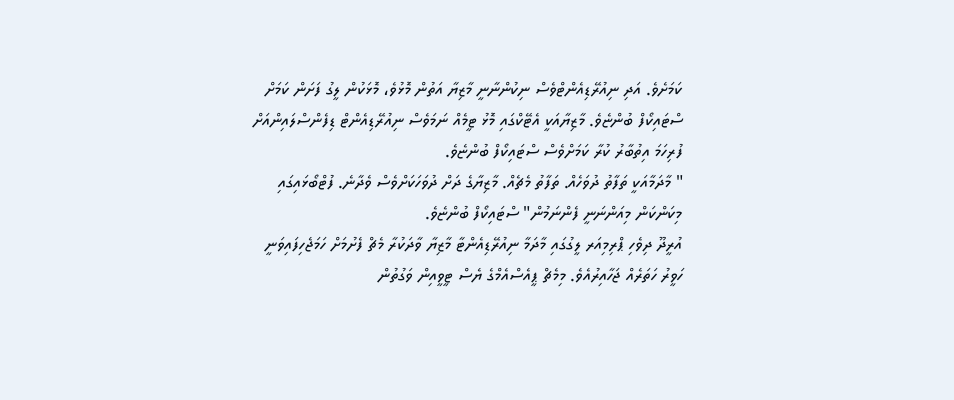ކަމަށެވެ. އަދި ނިއުރޭޑިއެންޓްވެސް ނިކުންނާނީ މާޒިޔާ އަތުން މޮޅުވެ، މޮޅަކުން ލީގު ފަށަން ކަމަށް ސްޓައިކޯފް ބުންޏެވެ. މާޒިޔާއަކީ އެޓޭކްގައި މޮޅު ޓީމެއް ނަމަވެސް ނިއުރޭޑިއެންޓް ޑިފެންސްލައިންއަށް ފުރިހަމަ އިތުބާރު ކުރާ ކަމަށްވެސް ސްޓައިކޯފް ބުންޏެވެ.
" މާދަމާއަކީ ތަފާތު ދުވަހެއް. ތަފާތު މެޗެއް. މާޒިޔާގެ ދަށް ދުވަހަކަށްވެސް ވެދާނެ. ފުޓްބޯޅައިގައި މިކަންކަން މިއަންނަނީ ފެންނަމުން" ސްޓައިކޯފް ބުންޏެވެ.
އުރީދޫ ދިވެހި ޕްރިމިއަރ ލީގުގައި މާދަމާ ނިއުރޭޑިއެންޓާ މާޒިޔާ ވާދަކުރާ މެޗް ފެށުމަށް ހަމަޖެހިފައިވަނީ ހަވީރު ހަތަރެއް ޖަހާއިރުއެވެ. މިމެޗް ޕީއެސްއެމްގެ ޔެސް ޓީވީއިން ވަގުތުން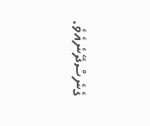ގެނެސްދޭނެއެވެ.